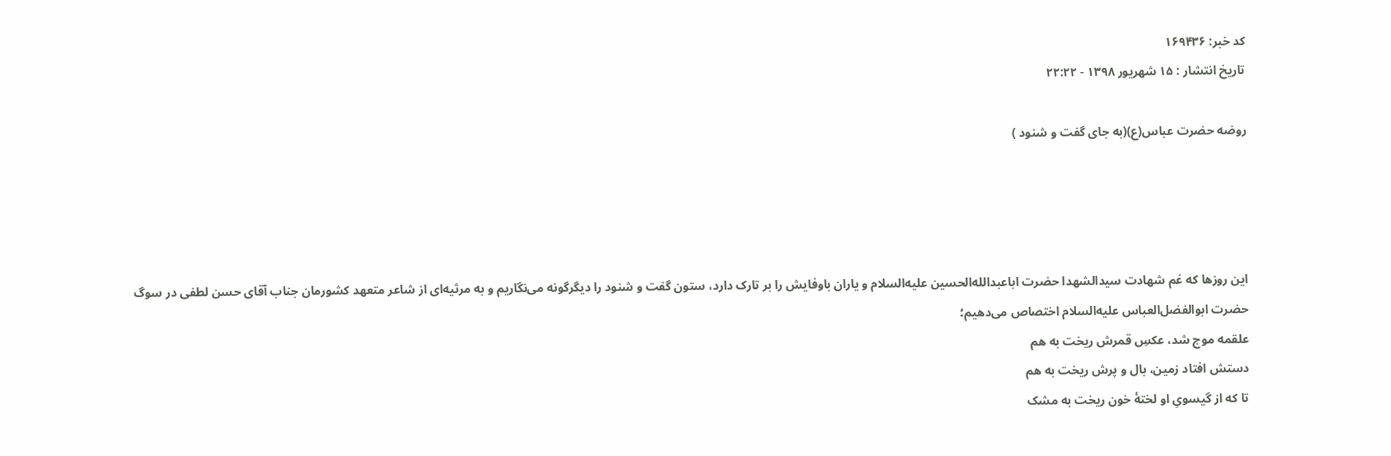کد خبر: ۱۶۹۴۳۶
تاریخ انتشار : ۱۵ شهريور ۱۳۹۸ - ۲۲:۲۲

روضه حضرت عباس‌(ع)(به جای گفت و شنود )




این روزها که غم شهادت سید‌الشهدا حضرت ابا‌عبدالله‌الحسین علیه‌السلام و یاران باوفایش را بر تارک دارد، ستون گفت و شنود را دیگرگونه می‌نگاریم و به مرثیه‌ای از شاعر متعهد کشورمان جناب آقای حسن لطفی در سوگ حضرت ابوالفضل‌العباس علیه‌السلام اختصاص می‌دهیم؛
علقمه موج شد، عکسِ قمرش ریخت به هم
دستش افتاد زمین، بال و پرش ریخت به هم
تا که از گیسویِ او لختۀ خون ریخت به مشک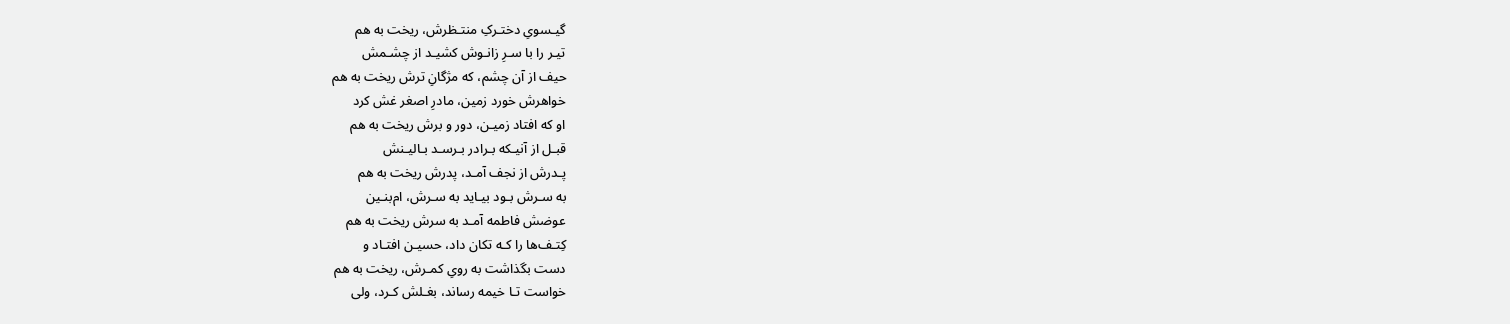گیـسویِ دختـرکِ منتـظرش، ریخت به هم
تیـر را با سـرِ زانـوش کشیـد از چشـمش
حیف از آن چشم، که مژگانِ ترش ریخت به هم
خواهرش خورد زمین، مادرِ اصغر غش کرد
او که افتاد زمیـن، دور و برش ریخت به هم
قبـل از آنیـکه بـرادر بـرسـد بـالیـنش
پـدرش از نجف آمـد، پدرش ریخت به هم
به سـرش بـود بیـاید به سـرش، ام‌بنـین
عوضش فاطمه آمـد به سرش ریخت به هم
کِتـف‌ها را کـه تکان داد، حسیـن افتـاد و
دست بگذاشت به رویِ کمـرش، ریخت به هم
خواست تـا خیمه رساند، بغـلش کـرد، ولی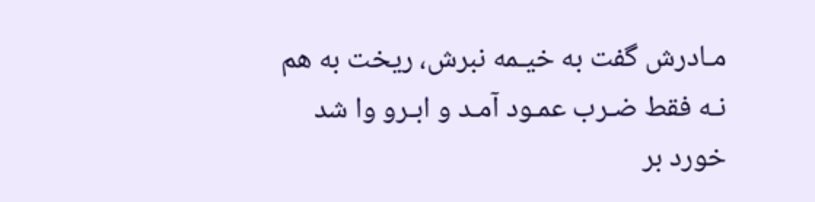مـادرش گفت به خیـمه نبرش، ریخت به هم
نـه فقط ضـرب عمـود آمـد و ابـرو وا شد
خورد بر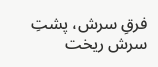فرقِ سرش، پشتِ سرش ریخت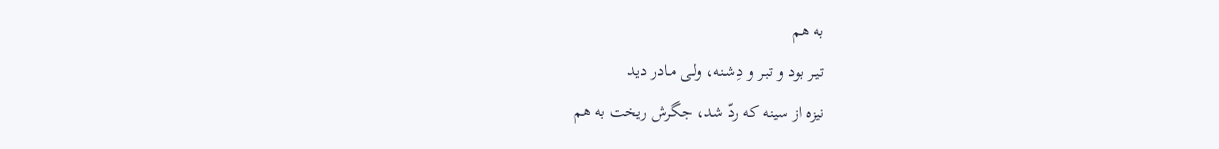به هم
تیـر بود و تبـر و دِشـنه، ولـی مـادر دید
نیزه از سینه که ردّ شد، جگرش ریخت به هم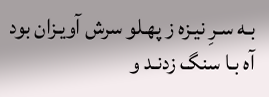بـه سـرِ نیـزه ز پهـلو سرش آویـزان بود
آه بـا سنگ زدنـد و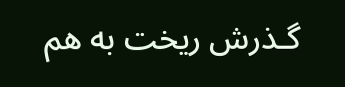گـذرش ریخت به هم